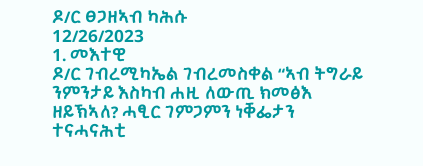ዶ/ር ፀጋዘኣብ ካሕሱ
12/26/2023
1. መእተዊ
ዶ/ር ገብረሚካኤል ገብረመስቀል “ኣብ ትግራይ ንምንታይ እስካብ ሐዚ ለውጢ ክመፅእ ዘይኽኣለ? ሓፂር ገምጋምን ነቐፌታን ተናሓናሕቲ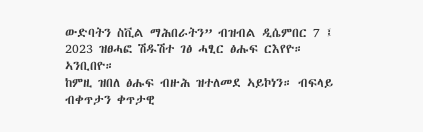ውድባትን ስቪል ማሕበራትን” ብዝብል ዲሴምበር 7 ፤ 2023 ዝፀሓፎ ሽዱሽተ ገፅ ሓፂር ፅሑፍ ርእየዮ። ኣንቢበዮ።
ከምዚ ዝበለ ፅሑፍ ብዙሕ ዝተለመደ ኣይኮነን። ብፍላይ ብቀጥታን ቀጥታዊ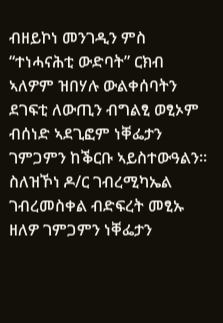ብዘይኮነ መንገዲን ምስ “ተነሓናሕቲ ውድባት” ርክብ ኣለዎም ዝበሃሉ ውልቀሰባትን ደገፍቲ ለውጢን ብግልፂ ወፂኦም ብሰነድ ኣደጊፎም ነቐፌታን ገምጋምን ከቕርቡ ኣይስተውዓልን። ስለዝኾነ ዶ/ር ገብረሚካኤል ገብረመስቀል ብድፍረት መፂኡ ዘለዎ ገምጋምን ነቐፌታን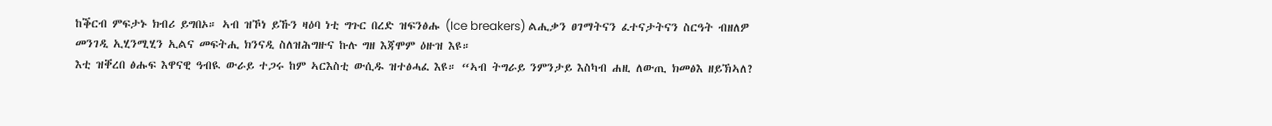ከቕርብ ምፍታኑ ክብሪ ይግበኦ። ኣብ ዝኾነ ይኹን ዛዕባ ነቲ ግጉር በረድ ዝፍንፅሑ (Ice breakers) ልሒቃን ፀገማትናን ፈተናታትናን ስርዓት ብዘለዎ መንገዲ ኢሂንሚሂን ኢልና መፍትሒ ክንናዲ ስለዝሕግዙና ኩሉ ግዘ እጃሞም ዕዙዝ እዩ።
እቲ ዝቐረበ ፅሑፍ እዋናዊ ዓብዪ ውራይ ተጋሩ ከም ኣርእስቲ ውሲዱ ዝተፅሓፈ እዩ። “ኣብ ትግራይ ንምንታይ እስካብ ሐዚ ለውጢ ክመፅእ ዘይኽኣለ?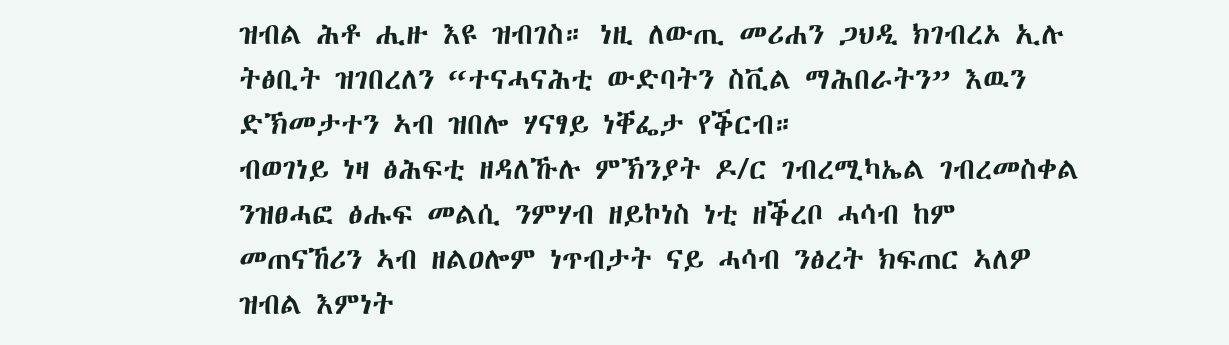ዝብል ሕቶ ሒዙ እዩ ዝብገስ። ነዚ ለውጢ መሪሐን ጋህዲ ክገብረኦ ኢሉ ትፅቢት ዝገበረለን “ተናሓናሕቲ ውድባትን ስቪል ማሕበራትን” እዉን ድኽመታተን ኣብ ዝበሎ ሃናፃይ ነቐፌታ የቕርብ።
ብወገነይ ነዛ ፅሕፍቲ ዘዳለኹሉ ምኽንያት ዶ/ር ገብረሚካኤል ገብረመስቀል ንዝፀሓፎ ፅሑፍ መልሲ ንምሃብ ዘይኮነስ ነቲ ዘቕረቦ ሓሳብ ከም መጠናኸሪን ኣብ ዘልዐሎም ነጥብታት ናይ ሓሳብ ንፅረት ክፍጠር ኣለዎ ዝብል እምነት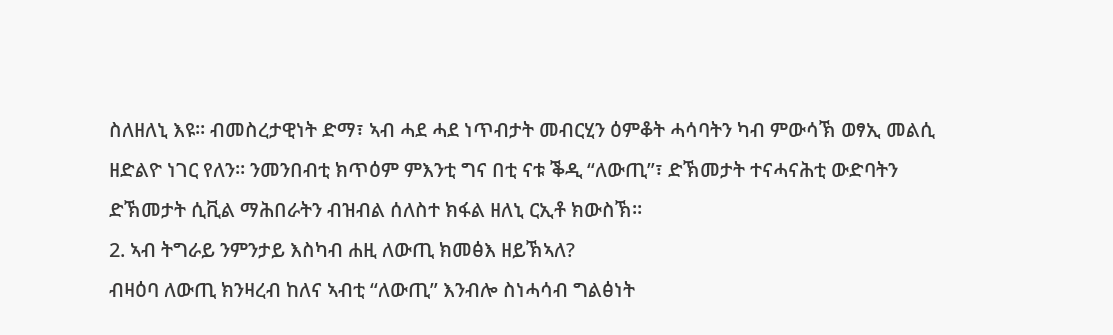ስለዘለኒ እዩ። ብመስረታዊነት ድማ፣ ኣብ ሓደ ሓደ ነጥብታት መብርሂን ዕምቆት ሓሳባትን ካብ ምውሳኽ ወፃኢ መልሲ ዘድልዮ ነገር የለን። ንመንበብቲ ክጥዕም ምእንቲ ግና በቲ ናቱ ቕዲ “ለውጢ”፣ ድኽመታት ተናሓናሕቲ ውድባትን ድኽመታት ሲቪል ማሕበራትን ብዝብል ሰለስተ ክፋል ዘለኒ ርኢቶ ክውስኽ።
2. ኣብ ትግራይ ንምንታይ እስካብ ሐዚ ለውጢ ክመፅእ ዘይኽኣለ?
ብዛዕባ ለውጢ ክንዛረብ ከለና ኣብቲ “ለውጢ” እንብሎ ስነሓሳብ ግልፅነት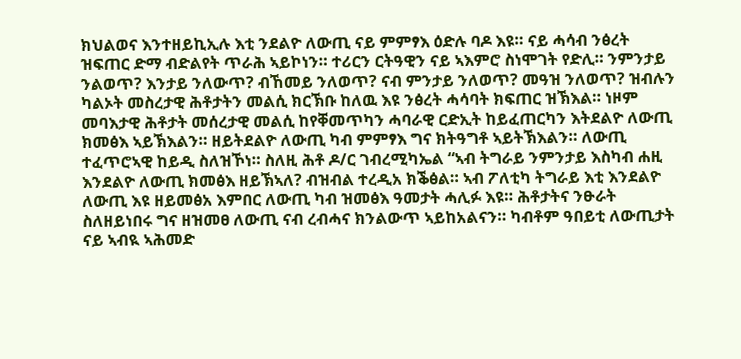ክህልወና እንተዘይኪኢሉ እቲ ንደልዮ ለውጢ ናይ ምምፃእ ዕድሉ ባዶ እዩ። ናይ ሓሳብ ንፅረት ዝፍጠር ድማ ብድልየት ጥራሕ ኣይኮነን። ተሪርን ርትዓዊን ናይ ኣእምሮ ስነሞገት የድሊ። ንምንታይ ንልወጥ? እንታይ ንለውጥ? ብኸመይ ንለወጥ? ናብ ምንታይ ንለወጥ? መዓዝ ንለወጥ? ዝብሉን ካልኦት መስረታዊ ሕቶታትን መልሲ ክርኽቡ ከለዉ እዩ ንፅረት ሓሳባት ክፍጠር ዝኽእል። ነዞም መባእታዊ ሕቶታት መሰረታዊ መልሲ ከየቐመጥካን ሓባራዊ ርድኢት ከይፈጠርካን እትደልዮ ለውጢ ክመፅእ ኣይኽእልን። ዘይትደልዮ ለውጢ ካብ ምምፃእ ግና ክትዓግቶ ኣይትኽእልን። ለውጢ ተፈጥሮኣዊ ከይዲ ስለዝኾነ። ስለዚ ሕቶ ዶ/ር ገብረሚካኤል “ኣብ ትግራይ ንምንታይ እስካብ ሐዚ እንደልዮ ለውጢ ክመፅእ ዘይኽኣለ? ብዝብል ተረዲአ ክቕፅል። ኣብ ፖለቲካ ትግራይ እቲ እንደልዮ ለውጢ እዩ ዘይመፅአ እምበር ለውጢ ካብ ዝመፅእ ዓመታት ሓሊፉ እዩ። ሕቶታትና ንፁራት ስለዘይነበሩ ግና ዘዝመፀ ለውጢ ናብ ረብሓና ክንልውጥ ኣይከአልናን። ካብቶም ዓበይቲ ለውጢታት ናይ ኣብዪ ኣሕመድ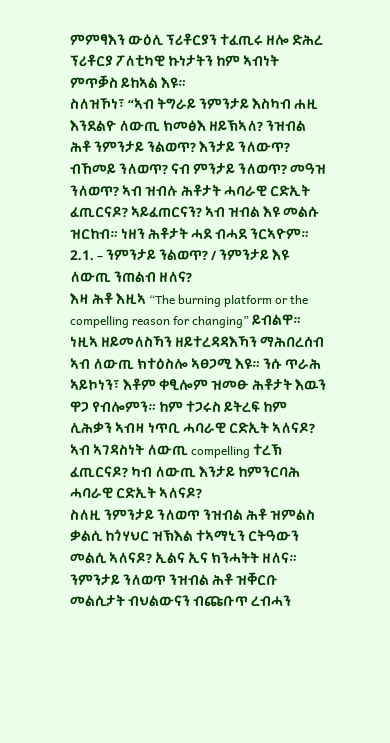ምምፃእን ውዕሊ ፕሪቶርያን ተፈጢሩ ዘሎ ድሕረ ፕሪቶርያ ፖለቲካዊ ኩነታትን ከም ኣብነት ምጥቓስ ይከኣል እዩ።
ስለዝኾነ፣ “ኣብ ትግራይ ንምንታይ እስካብ ሐዚ እንደልዮ ለውጢ ክመፅእ ዘይኽኣለ? ንዝብል ሕቶ ንምንታይ ንልወጥ? እንታይ ንለውጥ? ብኸመይ ንለወጥ? ናብ ምንታይ ንለወጥ? መዓዝ ንለወጥ? ኣብ ዝብሉ ሕቶታት ሓባራዊ ርድኢት ፈጢርናዶ? ኣይፈጠርናን? ኣብ ዝብል እዩ መልሱ ዝርከብ። ነዘን ሕቶታት ሓደ ብሓደ ንርኣዮም።
2.1. – ንምንታይ ንልወጥ? / ንምንታይ እዩ ለውጢ ንጠልብ ዘለና?
እዛ ሕቶ እዚኣ “The burning platform or the compelling reason for changing” ይብልዋ። ነዚኣ ዘይመለስኻን ዘይተረዳዳእኻን ማሕበረሰብ ኣብ ለውጢ ክተዕስሎ ኣፀጋሚ እዩ። ንሱ ጥራሕ ኣይኮነን፣ እቶም ቀፂሎም ዝመፁ ሕቶታት እዉን ዋጋ የብሎምን። ከም ተጋሩስ ይትረፍ ከም ሊሕቃን ኣብዛ ነጥቢ ሓባራዊ ርድኢት ኣለናዶ? ኣብ ኣገዳስነት ለውጢ compelling ተረኽ ፈጢርናዶ? ካብ ለውጢ እንታይ ከምንርባሕ ሓባራዊ ርድኢት ኣለናዶ?
ስለዚ ንምንታይ ንለወጥ ንዝብል ሕቶ ዝምልስ ቃልሲ ከጎሃህር ዝኽእል ተኣማኒን ርትዓውን መልሲ ኣለናዶ? ኢልና ኢና ክንሓትት ዘለና።
ንምንታይ ንለወጥ ንዝብል ሕቶ ዝቐርቡ መልሲታት ብህልውናን ብጩቡጥ ረብሓን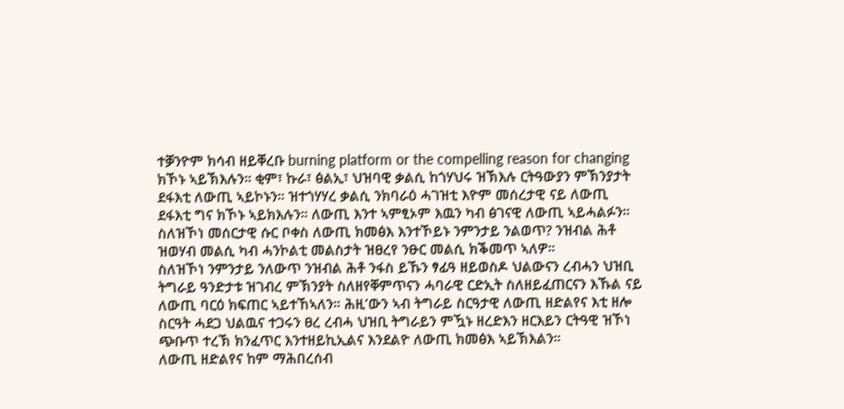ተቓንዮም ክሳብ ዘይቐረቡ burning platform or the compelling reason for changing ክኾኑ ኣይኽእሉን። ቂም፣ ኩራ፣ ፅልኢ፣ ህዝባዊ ቃልሲ ከጎሃህሩ ዝኽእሉ ርትዓውያን ምኽንያታት ደፋእቲ ለውጢ ኣይኮኑን። ዝተጎሃሃረ ቃልሲ ንክባራዕ ሓገዝቲ እዮም መሰረታዊ ናይ ለውጢ ደፋእቲ ግና ክኾኑ ኣይክእሉን። ለውጢ እንተ ኣምፂኦም እዉን ካብ ፅገናዊ ለውጢ ኣይሓልፉን። ስለዝኾነ መሰርታዊ ሱር ቦቀስ ለውጢ ክመፅእ እንተኾይኑ ንምንታይ ንልወጥ? ንዝብል ሕቶ ዝወሃብ መልሲ ካብ ሓንኮልቲ መልስታት ዝፀረየ ንፁር መልሲ ክቕመጥ ኣለዎ።
ስለዝኾነ ንምንታይ ንለውጥ ንዝብል ሕቶ ንፋስ ይኹን ፃፊዓ ዘይወስዶ ህልውናን ረብሓን ህዝቢ ትግራይ ዓንድታቱ ዝገብረ ምኽንያት ስለዘየቐምጥናን ሓባራዊ ርድኢት ስለዘይፈጠርናን እኹል ናይ ለውጢ ባርዕ ክፍጠር ኣይተኸኣለን። ሕዚ’ውን ኣብ ትግራይ ስርዓታዊ ለውጢ ዘድልየና እቲ ዘሎ ስርዓት ሓደጋ ህልዉና ተጋሩን ፀረ ረብሓ ህዝቢ ትግራይን ምዃኑ ዘረድእን ዘርእይን ርትዓዊ ዝኾነ ጭቡጥ ተረኽ ክንፈጥር እንተዘይኪኢልና እንደልዮ ለውጢ ክመፅእ ኣይኽእልን።
ለውጢ ዘድልየና ከም ማሕበረሰብ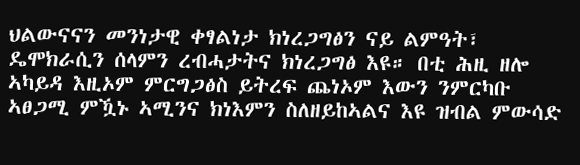ህልውናናን መንነታዊ ቀፃልነታ ክነረጋግፅን ናይ ልምዓት፣ ዴሞክራሲን ሰላምን ረብሓታትና ክነረጋግፅ እዩ። በቲ ሕዚ ዘሎ ኣካይዳ እዚኦም ምርግጋፅስ ይትረፍ ጨነኦም እውን ንምርካቡ ኣፀጋሚ ምዃኑ ኣሚንና ክነእምን ስለዘይከኣልና እዩ ዝብል ምውሳድ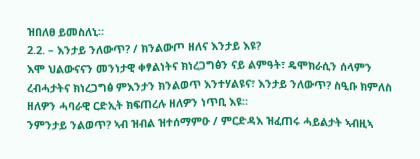ዝበለፀ ይመስለኒ።
2.2. – እንታይ ንለውጥ? / ክንልውጦ ዘለና እንታይ እዩ?
እሞ ህልውናናን መንነታዊ ቀፃልነትና ክነረጋግፅን ናይ ልምዓት፣ ዴሞክራሲን ሰላምን ረብሓታትና ክነረጋግፅ ምእንታን ክንልወጥ እንተሃልዩና፣ እንታይ ንለውጥ? ስዒቡ ክምለስ ዘለዎን ሓባራዊ ርድኢት ክፍጠረሉ ዘለዎን ነጥቢ እዩ።
ንምንታይ ንልወጥ? ኣብ ዝብል ዝተሰማምዑ / ምርድዳእ ዝፈጠሩ ሓይልታት ኣብዚኣ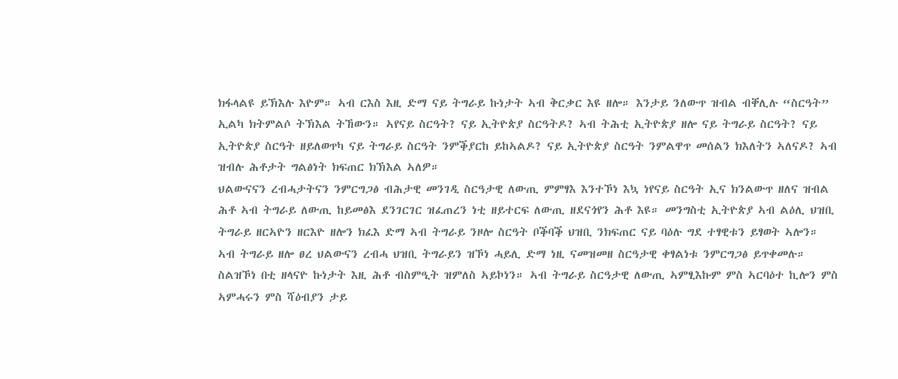ክፋላልዩ ይኽእሉ እዮም። ኣብ ርእስ እዚ ድማ ናይ ትግራይ ኩነታት ኣብ ቅርቃር እዩ ዘሎ። እንታይ ንለውጥ ዝብል ብቐሊሉ “ስርዓት” ኢልካ ክትምልሶ ትኽእል ትኸውን። ኣየናይ ስርዓት? ናይ ኢትዮጵያ ስርዓትዶ? ኣብ ትሕቲ ኢትዮጵያ ዘሎ ናይ ትግራይ ስርዓት? ናይ ኢትዮጵያ ስርዓት ዘይለወጥካ ናይ ትግራይ ስርዓት ንምቕያርከ ይከኣልዶ? ናይ ኢትዮጵያ ስርዓት ንምልዋጥ መሰልን ክእለትን ኣለናዶ? ኣብ ዝብሉ ሕቶታት ግልፅነት ክፍጠር ክኽእል ኣለዎ።
ህልውናናን ረብሓታትናን ንምርግጋፅ ብሕታዊ መንገዲ ስርዓታዊ ለውጢ ምምፃእ እንተኾነ እኳ ነየናይ ስርዓት ኢና ክንልውጥ ዘለና ዝብል ሕቶ ኣብ ትግራይ ለውጢ ከይመፅእ ደንገርገር ዝፈጠረን ነቲ ዘይተርፍ ለውጢ ዘደናጎየን ሕቶ እዩ። መንግስቲ ኢትዮጵያ ኣብ ልዕሊ ህዝቢ ትግራይ ዘርኣዮን ዘርእዮ ዘሎን ክፈእ ድማ ኣብ ትግራይ ንዞሎ ስርዓት ቦቕባቕ ህዝቢ ንክፍጠር ናይ ባዕሉ ግደ ተፃዊቱን ይፃወት ኣሎን። ኣብ ትግራይ ዘሎ ፀረ ህልውናን ረብሓ ህዝቢ ትግራይን ዝኾነ ሓይሊ ድማ ነዚ ናመዝመዘ ስርዓታዊ ቀፃልነቱ ንምርግጋፅ ይጥቀመሉ።
ስልዝኾነ በቲ ዘላናዮ ኩነታት እዚ ሕቶ ብስምዒት ዝምለስ ኣይኮነን። ኣብ ትግራይ ስርዓታዊ ለውጢ ኣምፂእኩም ምስ ኣርባዕተ ኪሎን ምስ ኣምሓሩን ምስ ሻዕብያን ታይ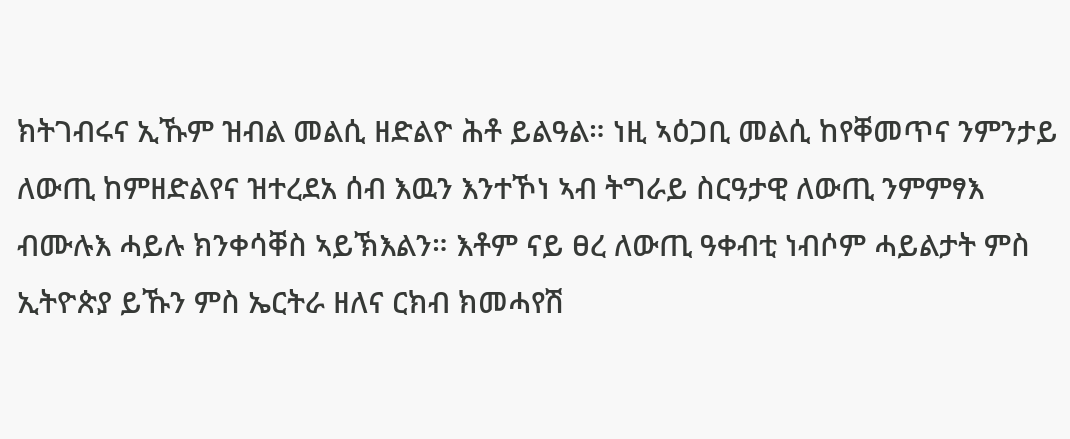ክትገብሩና ኢኹም ዝብል መልሲ ዘድልዮ ሕቶ ይልዓል። ነዚ ኣዕጋቢ መልሲ ከየቐመጥና ንምንታይ ለውጢ ከምዘድልየና ዝተረደአ ሰብ እዉን እንተኾነ ኣብ ትግራይ ስርዓታዊ ለውጢ ንምምፃእ ብሙሉእ ሓይሉ ክንቀሳቐስ ኣይኽእልን። እቶም ናይ ፀረ ለውጢ ዓቀብቲ ነብሶም ሓይልታት ምስ ኢትዮጵያ ይኹን ምስ ኤርትራ ዘለና ርክብ ክመሓየሽ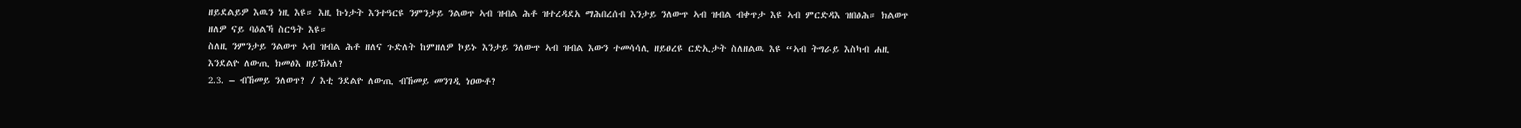ዘይደልይዎ እዉን ነዚ እዩ። እዚ ኩነታት እንተዓርዩ ንምንታይ ንልወጥ ኣብ ዝብል ሕቶ ዝተረዳደአ ማሕበረሰብ እንታይ ንለውጥ ኣብ ዝብል ብቀጥታ እዩ ኣብ ምርድዳእ ዝበፅሕ። ክልወጥ ዘለዎ ናይ ባዕልኻ ስርዓት እዩ።
ስለዚ ንምንታይ ንልወጥ ኣብ ዝብል ሕቶ ዘለና ጉድለት ከምዘለዎ ኮይኑ እንታይ ንለውጥ ኣብ ዝብል እውን ተመሳሳሊ ዘይፀረዩ ርድኢታት ስለዘልዉ እዩ “ኣብ ትግራይ እስካብ ሐዚ እንደልዮ ለውጢ ክመፅእ ዘይኽኣለ?
2.3. – ብኸመይ ንለወጥ? / እቲ ንደልዮ ለውጢ ብኸመይ መንገዲ ነዐውቶ?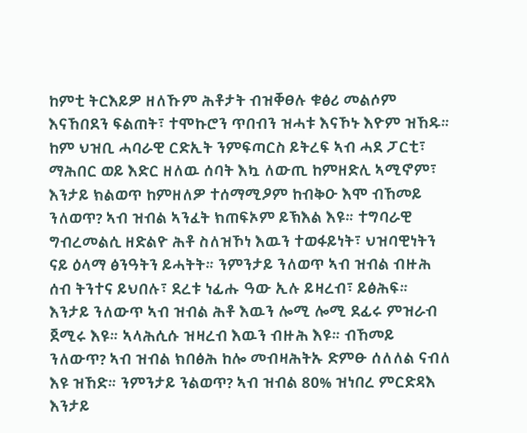ከምቲ ትርእይዎ ዘለኹም ሕቶታት ብዝቐፀሉ ቁፅሪ መልሶም እናኸበደን ፍልጠት፣ ተሞኩሮን ጥበብን ዝሓቱ እናኾኑ እዮም ዝኸዱ። ከም ህዝቢ ሓባራዊ ርድኢት ንምፍጣርስ ይትረፍ ኣብ ሓደ ፓርቲ፣ ማሕበር ወይ እድር ዘለዉ ሰባት እኳ ለውጢ ከምዘድሊ ኣሚኖም፣ እንታይ ክልወጥ ከምዘለዎ ተሰማሚዖም ከብቅዑ እሞ ብኸመይ ንለወጥ? ኣብ ዝብል ኣንፈት ክጠፍኦም ይኽእል እዩ። ተግባራዊ ግብረመልሲ ዘድልዮ ሕቶ ስለዝኾነ እዉን ተወፋይነት፣ ህዝባዊነትን ናይ ዕላማ ፅንዓትን ይሓትት። ንምንታይ ንለወጥ ኣብ ዝብል ብዙሕ ሰብ ትንተና ይህበሉ፣ ደረቱ ነፊሑ ዓው ኢሉ ይዛረብ፣ ይፅሕፍ። እንታይ ንለውጥ ኣብ ዝብል ሕቶ እዉን ሎሚ ሎሚ ደፊሩ ምዝራብ ጀሚሩ እዩ። ኣላሕሲሱ ዝዛረብ እዉን ብዙሕ እዩ። ብኸመይ ንለውጥ? ኣብ ዝብል ክበፅሕ ከሎ መብዛሕትኡ ድምፁ ሰለለል ናብለ እዩ ዝኸድ። ንምንታይ ንልወጥ? ኣብ ዝብል 80% ዝነበረ ምርድዳእ እንታይ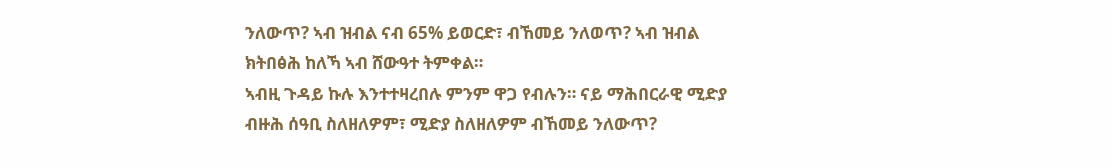ንለውጥ? ኣብ ዝብል ናብ 65% ይወርድ፣ ብኸመይ ንለወጥ? ኣብ ዝብል ክትበፅሕ ከለኻ ኣብ ሸውዓተ ትምቀል።
ኣብዚ ጉዳይ ኩሉ እንተተዛረበሉ ምንም ዋጋ የብሉን። ናይ ማሕበርራዊ ሚድያ ብዙሕ ሰዓቢ ስለዘለዎም፣ ሚድያ ስለዘለዎም ብኸመይ ንለውጥ?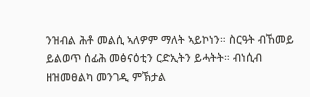ንዝብል ሕቶ መልሲ ኣለዎም ማለት ኣይኮነን። ስርዓት ብኸመይ ይልወጥ ሰፊሕ መፅናዕቲን ርድኢትን ይሓትት። ብነሲብ ዘዝመፀልካ መንገዲ ምኽታል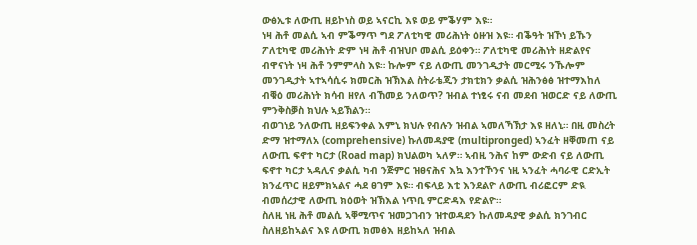ውፅኢቱ ለውጢ ዘይኮነስ ወይ ኣናርኪ እዩ ወይ ምቕሃም እዩ።
ነዛ ሕቶ መልሲ ኣብ ምቕማጥ ግደ ፖለቲካዊ መሪሕነት ዕዙዝ እዩ። ብቕዓት ዝኾነ ይኹን ፖለቲካዊ መሪሕነት ድም ነዛ ሕቶ ብዝህቦ መልሲ ይዕቀን። ፖለቲካዊ መሪሕነት ዘድልየና ብዋናነት ነዛ ሕቶ ንምምላስ እዩ። ኩሎም ናይ ለውጢ መንገዲታት መርሚሩ ንኹሎም መንገዲታት ኣተኣሳሲሩ ክመርሕ ዝኽእል ስትራቴጂን ታክቲክን ቃልሲ ዝሕንፅፅ ዝተማእከለ ብቑዕ መሪሕነት ክሳብ ዘየለ ብኸመይ ንለወጥ? ዝብል ተነፂሩ ናብ መደብ ዝወርድ ናይ ለውጢ ምንቅስቓስ ክህሉ ኣይኽልን።
ብወገነይ ንለውጢ ዘይፍንቀል እምኒ ክህሉ የብሉን ዝብል ኣመለኻኽታ እዩ ዘለኒ። በዚ መስረት ድማ ዝተማለአ (comprehensive) ኩለመዳያዊ (multipronged) ኣንፈት ዘቐመጠ ናይ ለውጢ ፍኖተ ካርታ (Road map) ክህልወካ ኣለዎ። ኣብዚ ንሕና ከም ውድብ ናይ ለውጢ ፍኖተ ካርታ ኣዳሊና ቃልሲ ካብ ንጅምር ዝፀናሕና እኳ እንተኾንና ነዚ ኣንፈት ሓባራዊ ርድኢት ክንፈጥር ዘይምክኣልና ሓደ ፀገም እዩ። ብፍላይ እቲ እንደልዮ ለውጢ ብሪፎርም ድዪ ብመሰረታዊ ለውጢ ክዕወት ዝኽእል ነጥቢ ምርድዳእ የድልዮ።
ስለዚ ነዚ ሕቶ መልሲ ኣቐሚጥና ዝመጋገብን ዝተወዳደን ኩለመዳያዊ ቃልሲ ክንገብር ስለዘይከኣልና እዩ ለውጢ ክመፅእ ዘይከኣለ ዝብል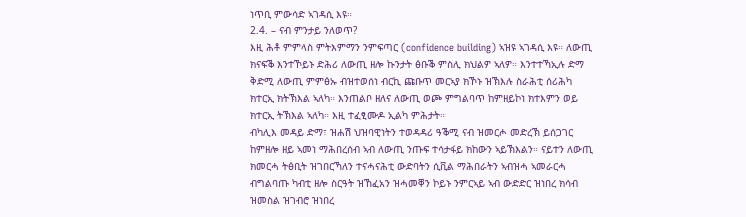ነጥቢ ምውሳድ ኣገዳሲ እዩ።
2.4. – ናብ ምንታይ ንለወጥ?
እዚ ሕቶ ምምላስ ምትእምማን ንምፍጣር (confidence building) ኣዝዩ ኣገዳሲ እዩ። ለውጢ ክናፍቕ እንተኾይኑ ድሕሪ ለውጢ ዘሎ ኩንታት ፅቡቕ ምስሊ ክህልዎ ኣለዎ። እንተተኻኢሉ ድማ ቅድሚ ለውጢ ምምፅኡ ብዝተወሰነ ብርኪ ጩቡጥ መርኣያ ክኾኑ ዝኽእሉ ስራሕቲ ሰሪሕካ ክተርኢ ክትኽእል ኣለካ። እንጠልቦ ዘለና ለውጢ ወጮ ምግልባጥ ከምዘይኮነ ክተእምን ወይ ክተርኢ ትኽእል ኣለካ። እዚ ተፈፂሙዶ ኢልካ ምሕታት።
ብካሊእ መዳይ ድማ፣ ዝሐሽ ህዝባዊነትን ተወዳዳሪ ዓቕሚ ናብ ዝመርሖ መድረኽ ይሰጋገር ከምዘሎ ዘይ ኣመነ ማሕበረሰብ ኣብ ለውጢ ንጡፍ ተሳታፋይ ክከውን ኣይኽእልን። ናይተን ለውጢ ክመርሓ ትፅቢት ዝገበርኻለን ተናሓናሕቲ ውድባትን ሲቪል ማሕበራትን ኣብዝሓ ኣመራርሓ ብግልባጡ ካብቲ ዘሎ ስርዓት ዝኸፈአን ዝሓመቐን ኮይኑ ንምርኣይ ኣብ ውድድር ዝነበረ ክሳብ ዝመስል ዝገብሮ ዝነበረ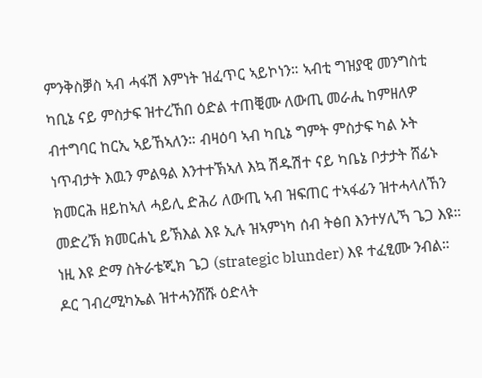ምንቅስቓስ ኣብ ሓፋሽ እምነት ዝፈጥር ኣይኮነን። ኣብቲ ግዝያዊ መንግስቲ ካቢኔ ናይ ምስታፍ ዝተረኸበ ዕድል ተጠቒሙ ለውጢ መራሒ ከምዘለዎ ብተግባር ከርኢ ኣይኸኣለን። ብዛዕባ ኣብ ካቢኔ ግምት ምስታፍ ካል ኦት ነጥብታት እዉን ምልዓል እንተተኽኣለ እኳ ሽዱሽተ ናይ ካቤኔ ቦታታት ሸፊኑ ክመርሕ ዘይከኣለ ሓይሊ ድሕሪ ለውጢ ኣብ ዝፍጠር ተኣፋፊን ዝተሓላለኸን መድረኽ ክመርሐኒ ይኽእል እዩ ኢሉ ዝኣምነካ ሰብ ትፅበ እንተሃሊኻ ጌጋ እዩ። ነዚ እዩ ድማ ስትራቴጂክ ጌጋ (strategic blunder) እዩ ተፈፂሙ ንብል። ዶር ገብረሚካኤል ዝተሓንሸሹ ዕድላት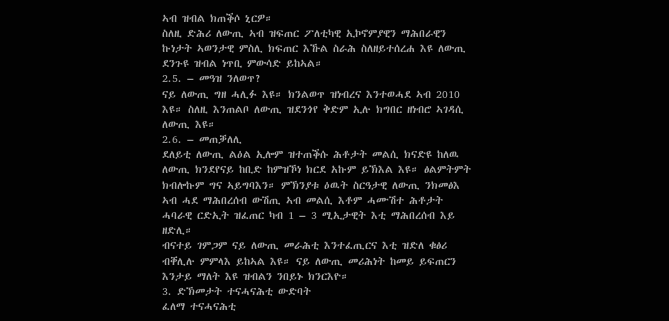ኣብ ዝብል ክጠቕሶ ኒርዎ።
ስለዚ ድሕሪ ለውጢ ኣብ ዝፍጠር ፖለቲካዊ ኢኮኖምያዊን ማሕበራዊን ኩነታት ኣወንታዊ ምስሊ ክፍጠር እኹል ስራሕ ስለዘይተሰረሐ እዩ ለውጢ ደንጉዩ ዝብል ነጥቢ ምውሳድ ይከኣል።
2.5. – መዓዝ ንለወጥ?
ናይ ለውጢ ግዘ ሓሊፉ እዩ። ክንልወጥ ዝነብረና እንተወሓደ ኣብ 2010 እዩ። ስለዚ እንጠልቦ ለውጢ ዝደንጎየ ቅድም ኢሉ ክግበር ዘነብሮ ኣገዳሲ ለውጢ እዩ።
2.6. – መጠቓለሊ
ደለይቲ ለውጢ ልዕል ኢሎም ዝተጠቕሱ ሕቶታት መልሲ ክናድዩ ከለዉ ለውጢ ክንደየናይ ከቢድ ከምዝኾነ ክርደ አኩም ይኽእል እዩ። ፅልምትምት ክብሎኩም ግና ኣይግባእን። ምኽንያቱ ዕዉት ስርዓታዊ ለውጢ ንክመፅእ ኣብ ሓደ ማሕበረሰብ ውሽጢ ኣብ መልሲ እቶም ሓሙሽተ ሕቶታት ሓባራዊ ርድኢት ዝፈጠር ካብ 1 – 3 ሚኢታዊት እቲ ማሕበረሰብ እይ ዘድሊ።
ብናተይ ገምጋም ናይ ለውጢ መራሕቲ እንተፈጢርና እቲ ዝድለ ቁፅሪ ብቐሊሉ ምምላእ ይከኣል እዩ። ናይ ለውጢ መሪሕነት ከመይ ይፍጠርን እንታይ ማለት እዩ ዝብልን ንበይኑ ክንርእዮ።
3. ድኽመታት ተናሓናሕቲ ውድባት
ፈለማ ተናሓናሕቲ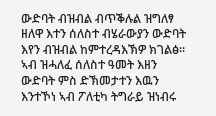ውድባት ብዝብል ብጥቕሉል ዝግለፃ ዘለዋ እተን ሰለስተ ብሄራውያን ውድባት እየን ብዝብል ከምተረዳእኽዎ ክገልፅ። ኣብ ዝሓለፈ ሰለስተ ዓመት እዘን ውድባት ምስ ድኽመታተን እዉን እንተኾነ ኣብ ፖለቲካ ትግራይ ዝነብሩ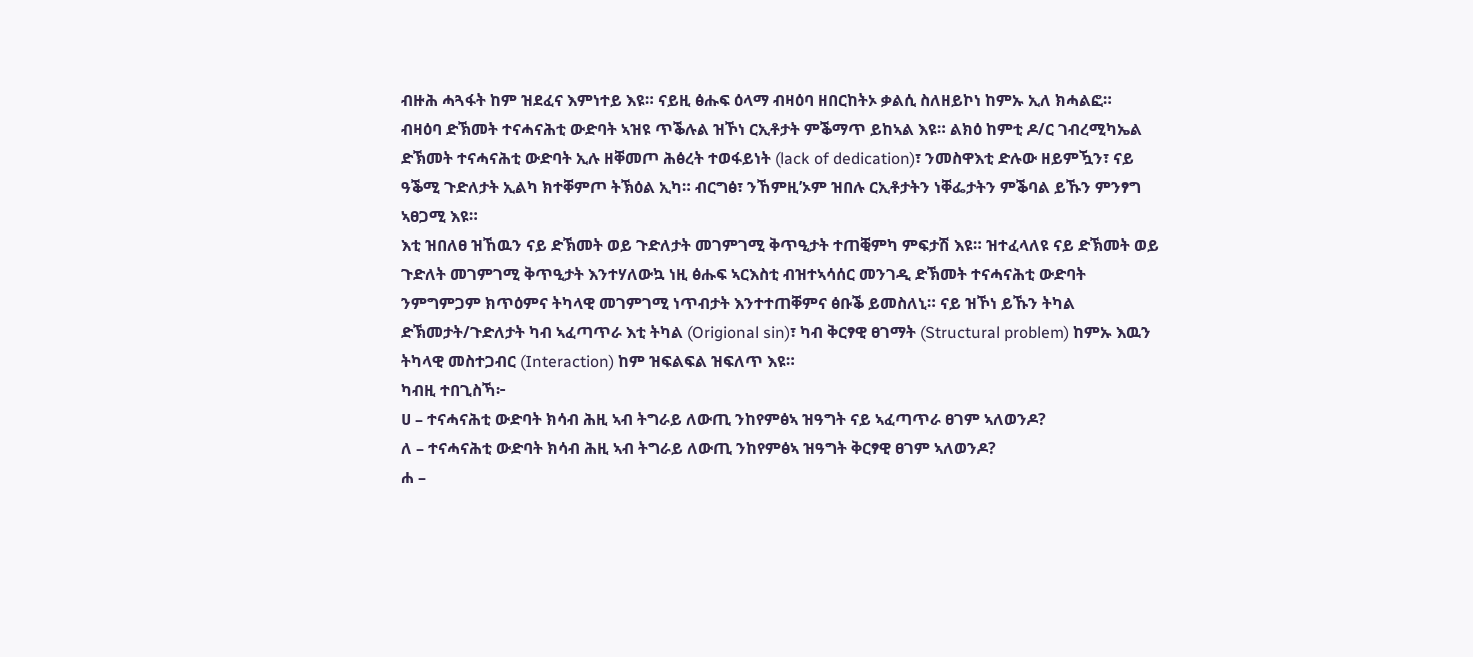ብዙሕ ሓጓፋት ከም ዝደፈና እምነተይ እዩ። ናይዚ ፅሑፍ ዕላማ ብዛዕባ ዘበርከትኦ ቃልሲ ስለዘይኮነ ከምኡ ኢለ ክሓልፎ።
ብዛዕባ ድኽመት ተናሓናሕቲ ውድባት ኣዝዩ ጥቕሉል ዝኾነ ርኢቶታት ምቕማጥ ይከኣል እዩ። ልክዕ ከምቲ ዶ/ር ገብረሚካኤል ድኽመት ተናሓናሕቲ ውድባት ኢሉ ዘቐመጦ ሕፅረት ተወፋይነት (lack of dedication)፣ ንመስዋእቲ ድሉው ዘይምዃን፣ ናይ ዓቕሚ ጉድለታት ኢልካ ክተቐምጦ ትኽዕል ኢካ። ብርግፅ፣ ንኸምዚ’ኦም ዝበሉ ርኢቶታትን ነቐፌታትን ምቕባል ይኹን ምንፃግ ኣፀጋሚ እዩ።
እቲ ዝበለፀ ዝኸዉን ናይ ድኽመት ወይ ጉድለታት መገምገሚ ቅጥዒታት ተጠቒምካ ምፍታሽ እዩ። ዝተፈላለዩ ናይ ድኽመት ወይ ጉድለት መገምገሚ ቅጥዒታት እንተሃለውኳ ነዚ ፅሑፍ ኣርእስቲ ብዝተኣሳሰር መንገዲ ድኽመት ተናሓናሕቲ ውድባት ንምግምጋም ክጥዕምና ትካላዊ መገምገሚ ነጥብታት እንተተጠቐምና ፅቡቕ ይመስለኒ። ናይ ዝኾነ ይኹን ትካል ድኽመታት/ጉድለታት ካብ ኣፈጣጥራ እቲ ትካል (Origional sin)፣ ካብ ቅርፃዊ ፀገማት (Structural problem) ከምኡ እዉን ትካላዊ መስተጋብር (Interaction) ከም ዝፍልፍል ዝፍለጥ እዩ።
ካብዚ ተበጊስኻ፦
ሀ – ተናሓናሕቲ ውድባት ክሳብ ሕዚ ኣብ ትግራይ ለውጢ ንከየምፅኣ ዝዓግት ናይ ኣፈጣጥራ ፀገም ኣለወንዶ?
ለ – ተናሓናሕቲ ውድባት ክሳብ ሕዚ ኣብ ትግራይ ለውጢ ንከየምፅኣ ዝዓግት ቅርፃዊ ፀገም ኣለወንዶ?
ሐ –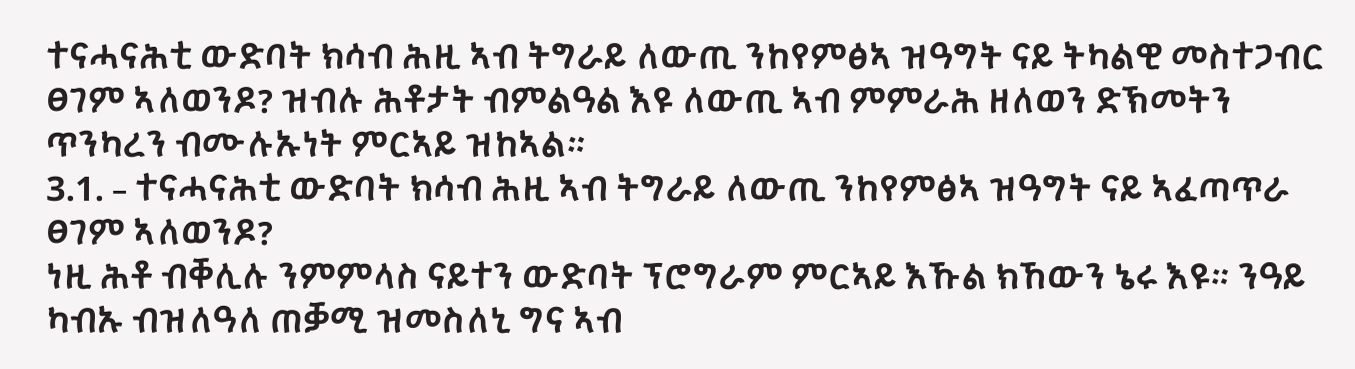ተናሓናሕቲ ውድባት ክሳብ ሕዚ ኣብ ትግራይ ለውጢ ንከየምፅኣ ዝዓግት ናይ ትካልዊ መስተጋብር ፀገም ኣለወንዶ? ዝብሉ ሕቶታት ብምልዓል እዩ ለውጢ ኣብ ምምራሕ ዘለወን ድኽመትን ጥንካረን ብሙሉኡነት ምርኣይ ዝከኣል።
3.1. – ተናሓናሕቲ ውድባት ክሳብ ሕዚ ኣብ ትግራይ ለውጢ ንከየምፅኣ ዝዓግት ናይ ኣፈጣጥራ ፀገም ኣለወንዶ?
ነዚ ሕቶ ብቐሊሉ ንምምላስ ናይተን ውድባት ፕሮግራም ምርኣይ እኹል ክኸውን ኔሩ እዩ። ንዓይ ካብኡ ብዝለዓለ ጠቓሚ ዝመስለኒ ግና ኣብ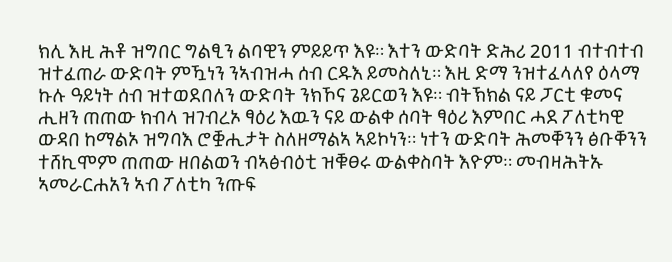ክሊ እዚ ሕቶ ዝግበር ግልፂን ልባዊን ምይይጥ እዩ። እተን ውድባት ድሕሪ 2011 ብተብተብ ዝተፈጠራ ውድባት ምዃነን ንኣብዝሓ ሰብ ርዱእ ይመስለኒ። እዚ ድማ ንዝተፈላለየ ዕላማ ኩሉ ዓይነት ሰብ ዝተወደበለን ውድባት ንክኾና ጌይርወን እዩ። ብትኽክል ናይ ፓርቲ ቁመና ሒዘን ጠጠው ክብላ ዝገብረኦ ፃዕሪ እዉን ናይ ውልቀ ሰባት ፃዕሪ እምበር ሓደ ፖለቲካዊ ውዳበ ከማልኦ ዝግባእ ሮቛሒታት ስለዘማልኣ ኣይኮነን። ነተን ውድባት ሕመቐንን ፅቡቐንን ተሸኪሞም ጠጠው ዘበልወን ብኣፅብዕቲ ዝቑፀሩ ውልቀስባት እዮም። መብዛሕትኡ ኣመራርሐአን ኣብ ፖለቲካ ንጡፍ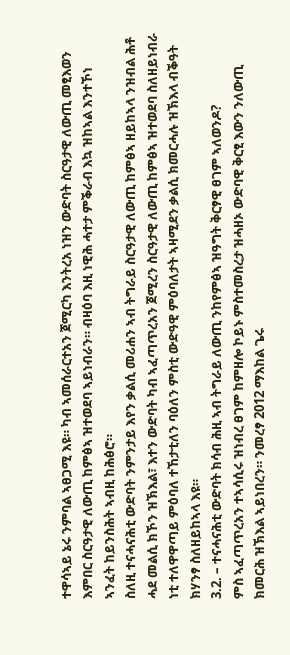ተዋሳኣይ ኔሩ ንምባል ኣፀጋሚ እዩ። ካብ ኣመሰራርተአን ጀሚርካ እንትረአ ነዝን ውድባት ስርዓታዊ ለውጢ መፂእወን እምበር ስርዓታዊ ለውጢ ከምፅኣ ዝተወደባ ኣይነብራን። ብዛዕባ እዚ ነዊሕ ሓተታ ምቕራብ እኳ ዝከኣል እንተኾነ ኣንፈት ከይንስሕት ኣብዚ ከሕፅሮ።
ስለዚ ተናሓናሕቲ ውድባት ንምንታይ እየን ቃልሲ መሪሐን ኣብ ትግራይ ስርዓታዊ ለውጢ ከምፅኣ ዘይከኣላ ንዝብል ሕቶ ሓደ መልሲ ክኾን ዝኽእል፣ እተን ውድባት ካብ ኣፈጣጥረአን ጀሚረን ስርዓታዊ ለውጢ ከምፅኣ ዝተወደባ ስለዘይነብራ ነቲ ተለዋዋጣይ ምዕባለ ተኸታቲለን ባዕለን ምስቲ ውድዓዊ ምዕባለታት ኣዛሚደን ቃልሲ ክመርሓሉ ዝኽእላ ብቕዓት ክሃንፃ ስለዘይከኣላ እዩ።
3.2. – ተናሓናሕቲ ውድባት ክሳብ ሕዚ ኣብ ትግራይ ለውጢ ንከየምፅኣ ዝዓግት ቅርፃዊ ፀገም ኣለወንዶ?
ምስ ኣፈጣጥረአን ተኣሳሲሩ ዝነብረ ፀገም ከምዘሎ ኮይኑ ምስተመስረታ ዝሓዘኦ ውድባዊ ቅርፂ እውን ንለውጢ ክመርሕ ዝኽእል ኣይነበረን። ንመረፃ 2012 ማእከል ጌሩ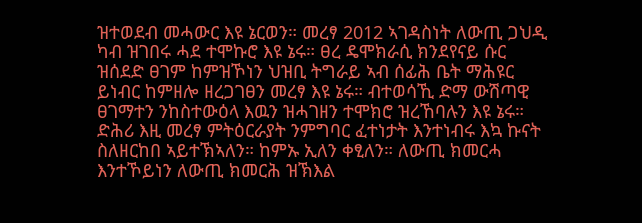ዝተወደብ መሓውር እዩ ኔርወን። መረፃ 2012 ኣገዳስነት ለውጢ ጋህዲ ካብ ዝገበሩ ሓደ ተሞኩሮ እዩ ኔሩ። ፀረ ዴሞክራሲ ክንደየናይ ሱር ዝሰደድ ፀገም ከምዝኾነን ህዝቢ ትግራይ ኣብ ሰፊሕ ቤት ማሕዩር ይነብር ከምዘሎ ዘረጋገፀን መረፃ እዩ ኔሩ። ብተወሳኺ ድማ ውሽጣዊ ፀገማተን ንከስተውዕላ እዉን ዝሓገዘን ተሞክሮ ዝረኸባሉን እዩ ኔሩ። ድሕሪ እዚ መረፃ ምትዕርራያት ንምግባር ፈተነታት እንተነብሩ እኳ ኩናት ስለዘርከበ ኣይተኽኣለን። ከምኡ ኢለን ቀፂለን። ለውጢ ክመርሓ እንተኾይነን ለውጢ ክመርሕ ዝኽእል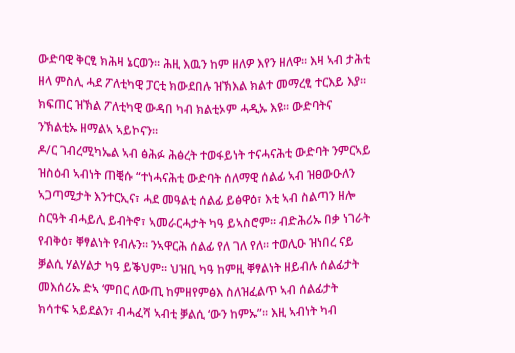ውድባዊ ቅርፂ ክሕዛ ኔርወን። ሕዚ እዉን ከም ዘለዎ እየን ዘለዋ። እዛ ኣብ ታሕቲ ዘላ ምስሊ ሓደ ፖለቲካዊ ፓርቲ ክውደበሉ ዝኽእል ክልተ መማረፂ ተርእይ እያ። ክፍጠር ዝኽል ፖለቲካዊ ውዳበ ካብ ክልቲኦም ሓዲኡ እዩ። ውድባትና ንኽልቲኡ ዘማልኣ ኣይኮናን።
ዶ/ር ገብረሚካኤል ኣብ ፅሕፉ ሕፅረት ተወፋይነት ተናሓናሕቲ ውድባት ንምርኣይ ዝስዕብ ኣብነት ጠቒሱ “ተነሓናሕቲ ውድባት ሰለማዊ ሰልፊ ኣብ ዝፀውዑለን ኣጋጣሚታት እንተርኢና፣ ሓደ መዓልቲ ሰልፊ ይፅዋዕ፣ እቲ ኣብ ስልጣን ዘሎ ስርዓት ብሓይሊ ይብትኖ፣ ኣመራርሓታት ካዓ ይኣስሮም። ብድሕሪኡ በቃ ነገራት የብቅዕ፣ ቐፃልነት የብሉን። ንኣዋርሕ ሰልፊ የለ ገለ የለ። ተወሊዑ ዝነበረ ናይ ቓልሲ ሃልሃልታ ካዓ ይቕህም። ህዝቢ ካዓ ከምዚ ቐፃልነት ዘይብሉ ሰልፊታት መእሰሪኡ ድኣ ‘ምበር ለውጢ ከምዘየምፅእ ስለዝፈልጥ ኣብ ሰልፊታት ክሳተፍ ኣይደልን፣ ብሓፈሻ ኣብቲ ቓልሲ ‘ውን ከምኡ”። እዚ ኣብነት ካብ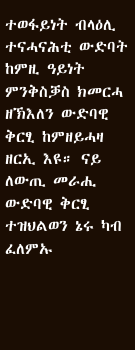ተወፋይነት ብላዕሊ ተናሓናሕቲ ውድባት ከምዚ ዓይነት ምንቅስቓስ ክመርሓ ዘኽእለን ውድባዊ ቅርፂ ከምዘይሓዛ ዘርኢ እዩ። ናይ ለውጢ መራሒ ውድባዊ ቅርፂ ተዝህልወን ኔሩ ካብ ፈለምኡ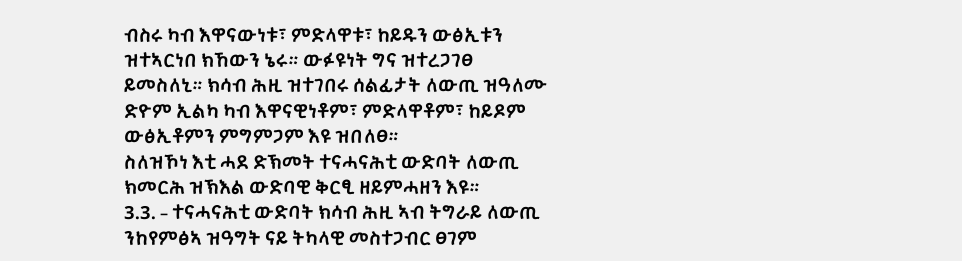ብስሩ ካብ እዋናውነቱ፣ ምድላዋቱ፣ ከይዱን ውፅኢቱን ዝተኣርነበ ክኸውን ኔሩ። ውፉዩነት ግና ዝተረጋገፀ ይመስለኒ። ክሳብ ሕዚ ዝተገበሩ ሰልፊታት ለውጢ ዝዓለሙ ድዮም ኢልካ ካብ እዋናዊነቶም፣ ምድላዋቶም፣ ከይዶም ውፅኢቶምን ምግምጋም እዩ ዝበለፀ።
ስለዝኾነ እቲ ሓደ ድኽመት ተናሓናሕቲ ውድባት ለውጢ ክመርሕ ዝኽእል ውድባዊ ቅርፂ ዘይምሓዘን እዩ።
3.3. – ተናሓናሕቲ ውድባት ክሳብ ሕዚ ኣብ ትግራይ ለውጢ ንከየምፅኣ ዝዓግት ናይ ትካላዊ መስተጋብር ፀገም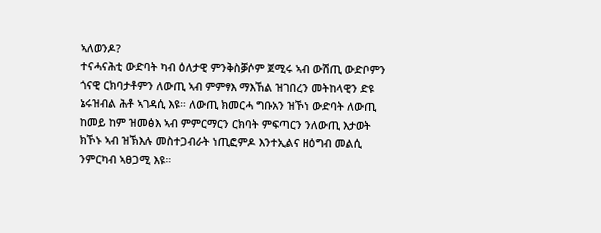ኣለወንዶ?
ተናሓናሕቲ ውድባት ካብ ዕለታዊ ምንቅስቓሶም ጀሚሩ ኣብ ውሽጢ ውድቦምን ጎናዊ ርክባታቶምን ለውጢ ኣብ ምምፃእ ማእኸል ዝገበረን መትከላዊን ድዩ ኔሩዝብል ሕቶ ኣገዳሲ እዩ። ለውጢ ክመርሓ ግቡአን ዝኾነ ውድባት ለውጢ ከመይ ከም ዝመፅእ ኣብ ምምርማርን ርክባት ምፍጣርን ንለውጢ እታወት ክኾኑ ኣብ ዝኽእሉ መስተጋብራት ነጢፎምዶ እንተኢልና ዘዕግብ መልሲ ንምርካብ ኣፀጋሚ እዩ።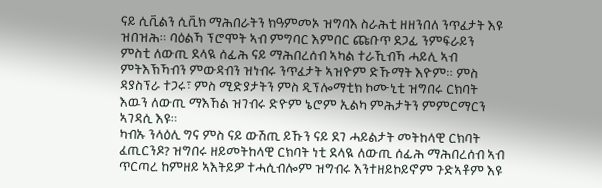ናይ ሲቪልን ሲቪክ ማሕበራትን ክዓምመኦ ዝግባእ ስራሕቲ ዘዘንበለ ንጥፈታት እዩ ዝበዝሕ። ባዕልኻ ፕሮሞት ኣብ ምግባር እምበር ጩቡጥ ደጋፊ ንምፍራይን ምስቲ ለውጢ ደላዪ ሰፊሕ ናይ ማሕበረሰብ ኣካል ተራኺብኻ ሓይሊ ኣብ ምትእኽኻብን ምውዳብን ዝነብሩ ንጥፈታት ኣዝዮም ድኹማት እዮም። ምስ ዳያስፕራ ተጋሩ፣ ምስ ሚድያታትን ምስ ዲፕሎማቲክ ኮሙኒቲ ዝግበሩ ርክባት እዉን ለውጢ ማእኸል ዝገብሩ ድዮም ኔሮም ኢልካ ምሕታትን ምምርማርን ኣገዳሲ እዩ።
ካብኡ ንላዕሊ ግና ምስ ናይ ውሽጢ ይኹን ናይ ደገ ሓይልታት መትከላዊ ርክባት ፈጢርንዶ? ዝግበሩ ዘይመትከላዊ ርክባት ነቲ ደላዪ ለውጢ ሰፊሕ ማሕበረሰብ ኣብ ጥርጣረ ከምዘይ ኣእትይዎ ተሓሲብሎም ዝግብሩ እንተዘይኮይኖም ጉድኣቶም እዩ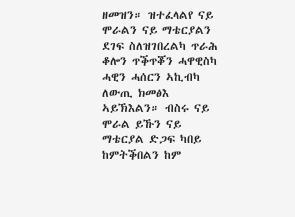ዘመዝን። ዝተፈላልየ ናይ ሞራልን ናይ ማቴርያልን ደገፍ ስለዝገበረልካ ጥራሕ ቆሎን ጥቕጥቖን ሓዋዊስካ ሓዊን ሓሰርን ኣኪብካ ለውጢ ክመፅእ ኣይኽእልን። ብስሩ ናይ ሞራል ይኹን ናይ ማቴርያል ድጋፍ ካበይ ከምትቕበልን ከም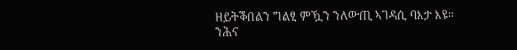ዘይትቕበልን ግልፂ ምዃን ንለውጢ ኣገዳሲ ባእታ እዩ። ንሕና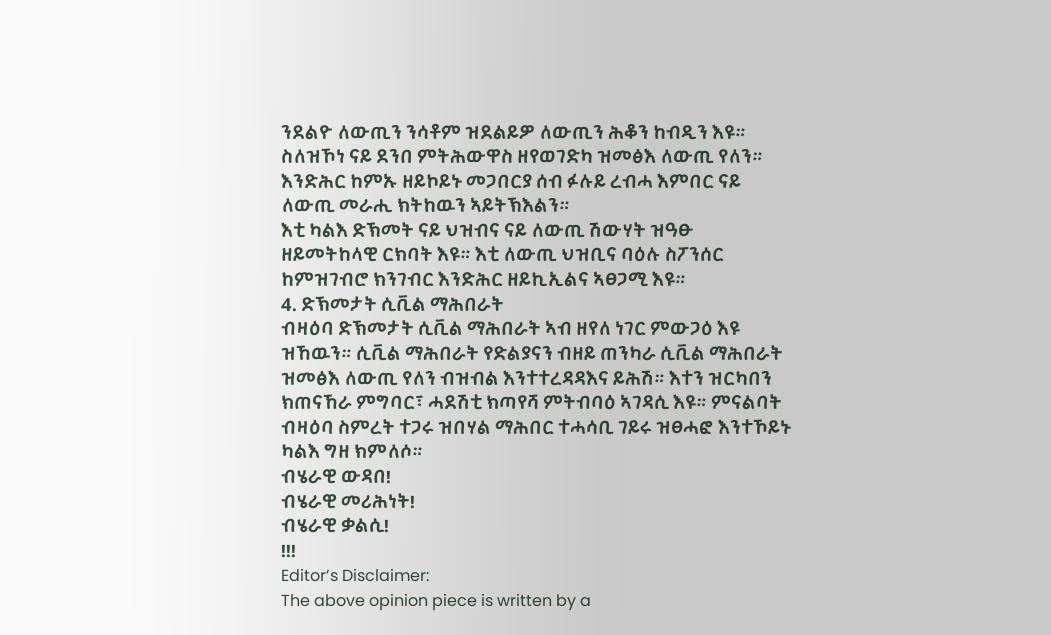ንደልዮ ለውጢን ንሳቶም ዝደልይዎ ለውጢን ሕቆን ከብዲን እዩ። ስለዝኾነ ናይ ደንበ ምትሕውዋስ ዘየወገድካ ዝመፅእ ለውጢ የለን። እንድሕር ከምኡ ዘይኮይኑ መጋበርያ ሰብ ፉሉይ ረብሓ እምበር ናይ ለውጢ መራሒ ክትከዉን ኣይትኽእልን።
እቲ ካልእ ድኽመት ናይ ህዝብና ናይ ለውጢ ሽውሃት ዝዓፁ ዘይመትከላዊ ርክባት እዩ። እቲ ለውጢ ህዝቢና ባዕሉ ስፖንሰር ከምዝገብሮ ክንገብር እንድሕር ዘይኪኢልና ኣፀጋሚ እዩ።
4. ድኽመታት ሲቪል ማሕበራት
ብዛዕባ ድኽመታት ሲቪል ማሕበራት ኣብ ዘየለ ነገር ምውጋዕ እዩ ዝኸዉን። ሲቪል ማሕበራት የድልያናን ብዘይ ጠንካራ ሲቪል ማሕበራት ዝመፅእ ለውጢ የለን ብዝብል እንተተረዳዳእና ይሕሽ። እተን ዝርካበን ክጠናኸራ ምግባር፣ ሓደሽቲ ክጣየሻ ምትብባዕ ኣገዳሲ እዩ። ምናልባት ብዛዕባ ስምረት ተጋሩ ዝበሃል ማሕበር ተሓሳቢ ገይሩ ዝፀሓፎ እንተኾይኑ ካልእ ግዘ ክምለሶ።
ብሄራዊ ውዳበ!
ብሄራዊ መሪሕነት!
ብሄራዊ ቃልሲ!
!!!
Editor’s Disclaimer:
The above opinion piece is written by a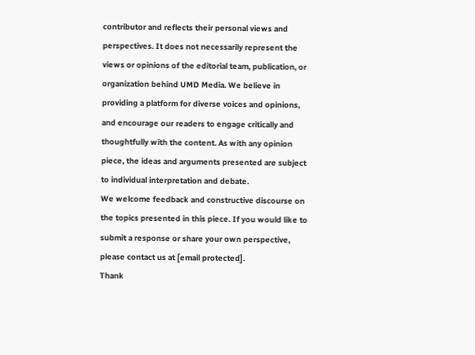contributor and reflects their personal views and perspectives. It does not necessarily represent the views or opinions of the editorial team, publication, or organization behind UMD Media. We believe in providing a platform for diverse voices and opinions, and encourage our readers to engage critically and thoughtfully with the content. As with any opinion piece, the ideas and arguments presented are subject to individual interpretation and debate.
We welcome feedback and constructive discourse on the topics presented in this piece. If you would like to submit a response or share your own perspective, please contact us at [email protected].
Thank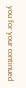you for your continued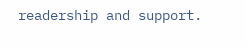readership and support.